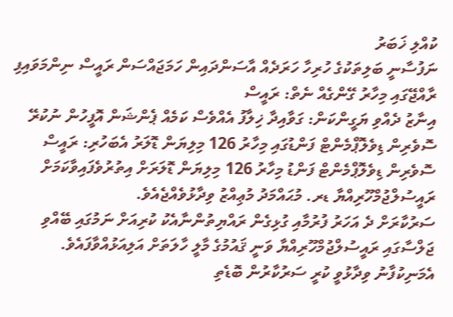ކުއްލި ޚަބަރު
ނަފުސާނީ ބަލިތަކުގެ ހުރިހާ ހަރަދެއް އާސަންދައިން ހަމަޖައްސަން ރައީސް ނިންމަވައިފި
ރާއްޖޭގައި މިހާރު ގޭންގެއް ނެތް: ރައީސް
އިނާޒު ދެއްވި ޔަގީންކަން: ގަވާއިދާ ޚިލާފު އެއްވެސް ކަމެއް ޕެންޝަން އޮފީހުން ނުކުރޭ
ސޮވެރިން ޑިވެލޮޕްމެންޓް ފަންޑުގައި މިހާރު 126 މިލިޔަން ޑޮލަރު އެބަހުރި: ރައީސް
ސޮވެރިން ޑިވެލޮޕްމެންޓް ފަންޑު މިހާރު 126 މިލިޔަން ޑޮލަރަށް އިތުރުވެފައިވާކަމަށް ރައީސުލްޖުމްހޫރިއްޔާ ޑރ. މުޙައްމަދު މުޢިއްޒު ވިދާޅުވެއްޖެއެވެ.
ސަރުކާރަށް ދެ އަހަރު ފުރުމާއި ގުޅިގެން ރައްޔިތުންނާއެކު ކުރިއަށް ނަމުގައި ބޭއްވި ޖަލްސާގައި ރައީސުލްޖުމްހޫރިއްޔާ ވަނީ ޤައުމުގެ މާލީ ހާލަތަށް އަލިއަޅުއްވާފައެވެ. އެމަނިކުފާނު ވިދާޅުވީ ކުރީ ސަރުކާރުން ބޮޑެތި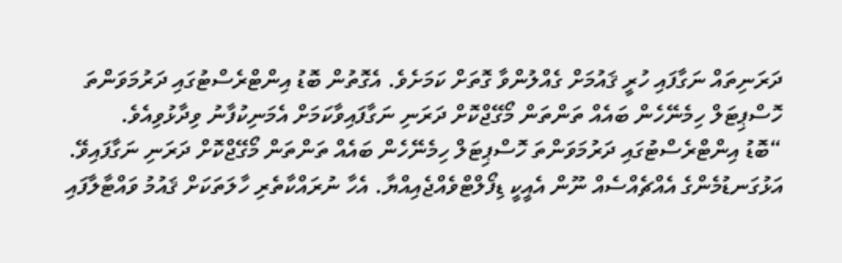ދަރަނިތައް ނަގާފައި ހުރީ ޤައުމަށް ގެއްލުންވާ ގޮތަށް ކަމަށެވެ. އެގޮތުން ބޮޑު އިންޓްރެސްޓުގައި ދަރުމަވަންތަ ހޮސްޕިޓަލް ހިމެނޭހެން ބައެއް ތަންތަން މޯގޭޖްކޮށް ދަރަނި ނަގާފައިވާކަމަށް އެމަނިކުފާނު ވިދާޅުވިއެވެ.
“ބޮޑު އިންޓްރެސްޓުގައި ދަރުމަވަންތަ ހޮސްޕިޓަލް ހިމެނޭހެން ބައެއް ތަންތަން މޯގޭޖްކޮށް ދަރަނި ނަގާފައިވޭ. އަޅުގަނޑުމެންގެ އެއްޗެއްސެއް ނޫން އެއީކީ ޑިފޯލްޓްވެއްޖެއިއްޔާ. އެހާ ނުރައްކާތެރި ހާލަތަކަށް ޤައުމު ވައްޓާލާފައި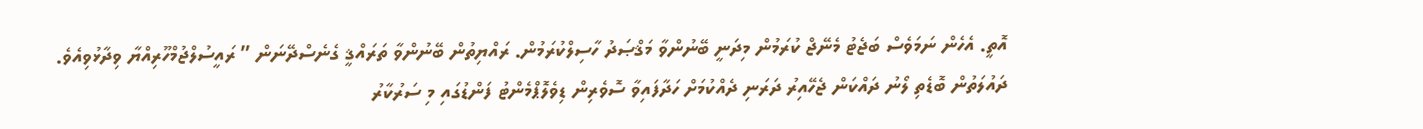އޮތީ. އެހެން ނަމަވެސް ބަޖެޓު މެނޭޖް ކުރަމުން މިދަނީ ބޭނުންވާ މަޤްޞަދު ހާސިލްކުރަމުން. ރައްޔިތުން ބޭނުންވާ ތަރައްޤީ ގެނެސްދޭނަން ” ރައީސުލްޖުމްހޫރިއްޔާ ވިދާޅުވިއެވެ.
ދައުލަތުން ބޮޑެތި ލޯނު ދައްކަން ޖެހޭއިރު ދަރަނި ދެއްކުމަށް ހަދާފައިވާ ސޮވެރިން ޑިވެލޮޕްމެންޓު ފަންޑުގައި މި ސަރުކާރު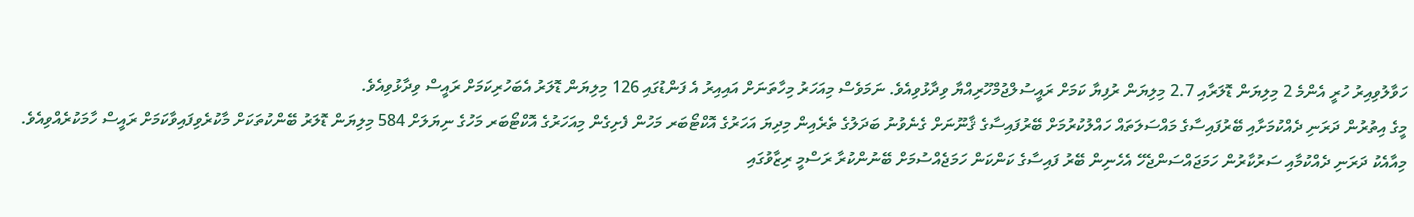ހަވާލުވިއިރު ހުރީ އެންމެ 2 މިލިޔަން ޑޮލަރާއި 2.7 މިލިޔަން ރުފިޔާ ކަމަށް ރައީސުލްޖުމްހޫރިއްޔާ ވިދާޅުވިއެވެ. ނަމަވެސް މިއަހަރު މިހާތަނަށް އައިއިރު އެ ފަންޑުގައި 126 މިލިޔަން ޑޮލަރު އެބަހުރިކަމަށް ރައީސް ވިދާޅުވިއެވެ.
މީގެ އިތުރުން ދަރަނި ދެއްކުމަށާއި ބޭރުފައިސާގެ މައްސަލަތައް ހައްލުކުރުމަށް ބޭރުފައިސާގެ ޤާނޫނަށް ގެނެވުނު ބަދަލުގެ ތެރެއިން މިދިޔަ އަހަރުގެ އޮކްޓޯބަރ މަހުން ފެށިގެން މިއަހަރުގެ އޮކްޓޯބަރ މަހުގެ ނިޔަލަށް 584 މިލިޔަން ޑޮލަރު ބޭންކުތަކަށް މާކުރެވިފައިވާކަމަށް ރައީސް ހާމަކުރެއްވިއެވެ. މިއާއެކު ދަރަނި ދެއްކުމާއި ސަރުކާރުން ހަމަޖައްސަންޖެހޭ އެހެނިން ބޭރު ފައިސާގެ ކަންކަން ހަމަޖެއްސުމަށް ބޭނުންކުރާ ރަސްމީ ރިޒާވުގައި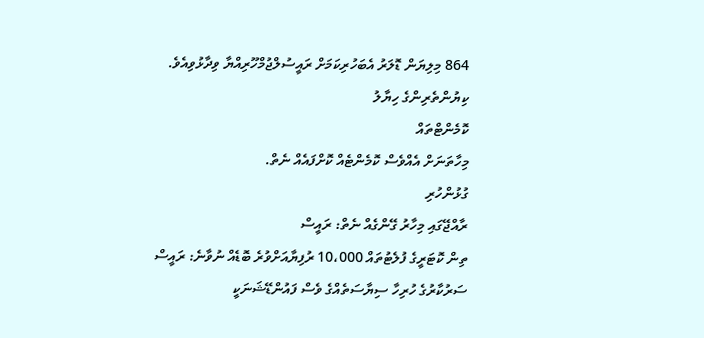864 މިލިޔަން ޑޮލަރު އެބަހުރިކަމަށް ރައީސުލްޖުމްހޫރިއްޔާ ވިދާޅުވިއެވެ.
ކިޔުންތެރިންގެ ހިޔާލު
ކޮމެންޓްތައް
މިހާތަނަށް އެއްވެސް ކޮމެންޓެއް ކޮށްފައެއް ނެތް.
ގުޅުންހުރި
ރާއްޖޭގައި މިހާރު ގޭންގެއް ނެތް: ރައީސް
ތިން ކޮޓަރީގެ ފުލެޓުތައް 10،000 ރުފިޔާއަށްވުރެ ބޮޑެއް ނުވާނެ: ރައީސް
ސަރުކާރުގެ ހުރިހާ ސިޔާސަތެއްގެ ވެސް ފައުންޑޭޝަނަކީ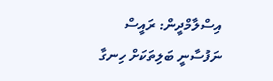އިސްލާމްދީން: ރައީސް
ނަފުސާނީ ބަލިތަކަށް ހިނގާ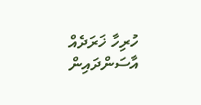ހުރިހާ ޚަރަދެއް އާސަންދައިން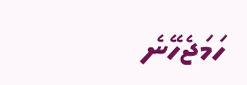ހަމަޖެހޭނެ